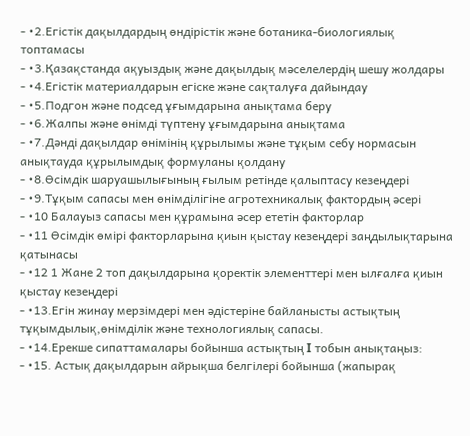- •2.Егістік дақылдардың өндірістік және ботаника-биологиялық топтамасы
- •3.Қазақстанда ақуыздық және дақылдық мәселелердің шешу жолдары
- •4.Егістік материалдарын егіске және сақталуға дайындау
- •5.Подгон және подсед ұғымдарына анықтама беру
- •6.Жалпы және өнімді түптену ұғымдарына анықтама
- •7.Дәнді дақылдар өнімінің құрылымы және тұқым себу нормасын анықтауда құрылымдық формуланы қолдану
- •8.Өсімдік шаруашылығының ғылым ретінде қалыптасу кезеңдері
- •9.Тұқым сапасы мен өнімділігіне агротехникалық фактордың әсері
- •10 Балауыз сапасы мен құрамына әсер ететін факторлар
- •11 Өсімдік өмірі факторларына қиын қыстау кезеңдері заңдылықтарына қатынасы
- •12 1 Жане 2 топ дақылдарына қоректік элементтері мен ылғалға қиын қыстау кезеңдері
- •13.Егін жинау мерзімдері мен әдістеріне байланысты астықтың тұқымдылық,өнімділік және технологиялық сапасы.
- •14.Ерекше сипаттамалары бойынша астықтың I тобын анықтаңыз:
- •15. Астық дақылдарын айрықша белгілері бойынша (жапырақ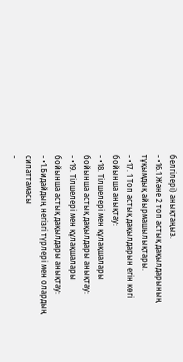белгілері) анықтаңыз.
- •16.1 Және 2 топ астық дақылдарының тұқымдық айырмашылықтары.
- •17. 1 Топ астық дақылдарын егін көгі бойынша анықтау:
- •18. Тілшелері мен құлақшалары бойынша астық дақылдары анықтау:
- •19. Тілшелері мен құлақшалары бойынша астық дақылдары анықтау:
- •1.Бидайдың негізгі түрлері мен олардың сипаттамасы
-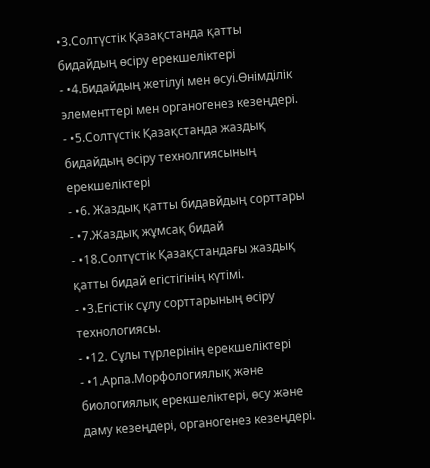•3.Солтүстік Қазақстанда қатты бидайдың өсіру ерекшеліктері
- •4.Бидайдың жетілуі мен өсуі.Өнімділік элементтері мен органогенез кезеңдері.
- •5.Солтүстік Қазақстанда жаздық бидайдың өсіру технолгиясының ерекшеліктері
- •6. Жаздық қатты бидавйдың сорттары
- •7.Жаздық жұмсақ бидай
- •18.Солтүстік Қазақстандағы жаздық қатты бидай егістігінің күтімі.
- •3.Егістік сұлу сорттарының өсіру технологиясы.
- •12. Сұлы түрлерінің ерекшеліктері
- •1.Арпа.Морфологиялық және биологиялық ерекшеліктері, өсу және даму кезеңдері, органогенез кезеңдері.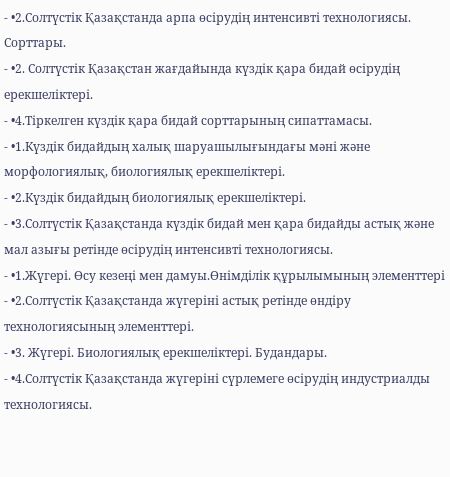- •2.Солтүстік Қазақстанда арпа өсірудің интенсивті технологиясы. Сорттары.
- •2. Солтүстік Қазақстан жағдайында күздік қара бидай өсірудің ерекшеліктері.
- •4.Тіркелген күздік қара бидай сорттарының сипаттамасы.
- •1.Күздік бидайдың халық шаруашылығындағы мәні және морфологиялық, биологиялық ерекшеліктері.
- •2.Күздік бидайдың биологиялық ерекшеліктері.
- •3.Солтүстік Қазақстанда күздік бидай мен қара бидайды астық және мал азығы ретінде өсірудің интенсивті технологиясы.
- •1.Жүгері. Өсу кезеңі мен дамуы.Өнімділік құрылымының элементтері
- •2.Солтүстік Қазақстанда жүгеріні астық ретінде өндіру технологиясының элементтері.
- •3. Жүгері. Биологиялық ерекшеліктері. Будандары.
- •4.Солтүстік Қазақстанда жүгеріні сүрлемеге өсірудің индустриалды технологиясы.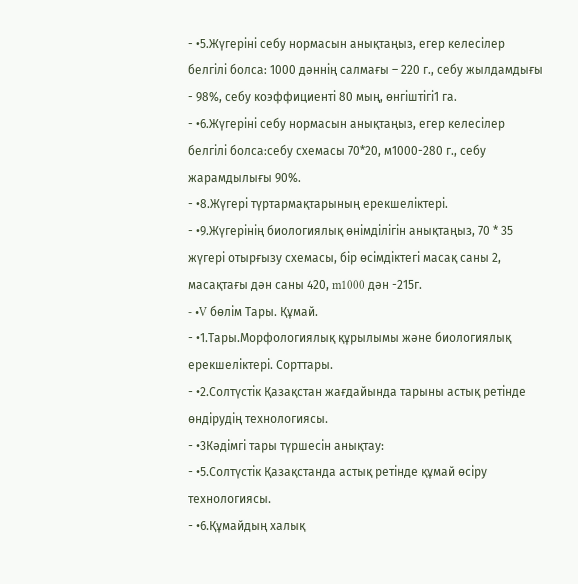- •5.Жүгеріні себу нормасын анықтаңыз, егер келесілер белгілі болса: 1000 дәннің салмағы – 220 г., себу жылдамдығы - 98%, себу коэффициенті 80 мың, өнгіштігі1 га.
- •6.Жүгеріні себу нормасын анықтаңыз, егер келесілер белгілі болса:себу схемасы 70*20, м1000-280 г., себу жарамдылығы 90%.
- •8.Жүгері түртармақтарының ерекшеліктері.
- •9.Жүгерінің биологиялық өнімділігін анықтаңыз, 70 * 35 жүгері отырғызу схемасы, бір өсімдіктегі масақ саны 2, масақтағы дән саны 420, m1000 дән -215г.
- •V бөлім Тары. Құмай.
- •1.Тары.Морфологиялық құрылымы және биологиялық ерекшеліктері. Сорттары.
- •2.Солтүстік Қазақстан жағдайында тарыны астық ретінде өндірудің технологиясы.
- •3Кәдімгі тары түршесін анықтау:
- •5.Солтүстік Қазақстанда астық ретінде құмай өсіру технологиясы.
- •6.Құмайдың халық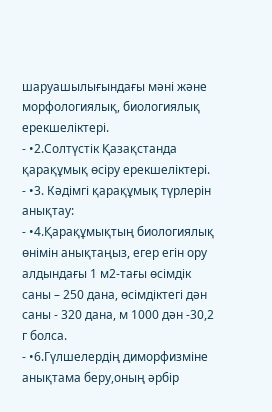шаруашылығындағы мәні және морфологиялық, биологиялық ерекшеліктері.
- •2.Солтүстік Қазақстанда қарақұмық өсіру ерекшеліктері.
- •3. Кәдімгі қарақұмық түрлерін анықтау:
- •4.Қарақұмықтың биологиялық өнімін анықтаңыз, егер егін ору алдындағы 1 м2-тағы өсімдік саны – 250 дана, өсімдіктегі дән саны - 320 дана, м 1000 дән -30,2 г болса.
- •6.Гүлшелердің диморфизміне анықтама беру,оның әрбір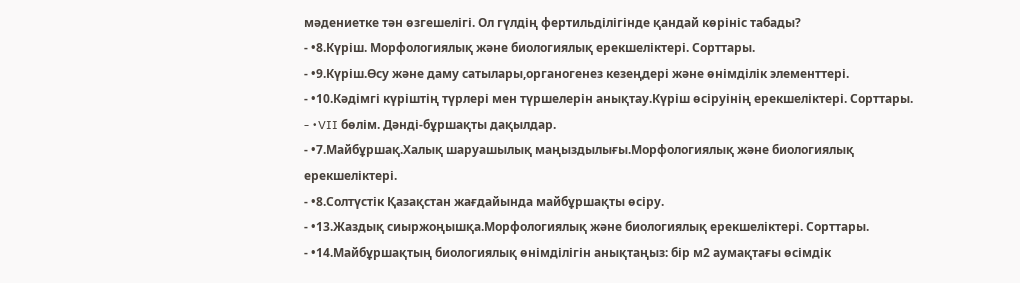мәдениетке тән өзгешелігі. Ол гүлдің фертильділігінде қандай көрініс табады?
- •8.Күріш. Морфологиялық және биологиялық ерекшеліктері. Сорттары.
- •9.Күріш.Өсу және даму сатылары,органогенез кезеңдері және өнімділік элементтері.
- •10.Кәдімгі күріштің түрлері мен түршелерін анықтау.Күріш өсіруінің ерекшеліктері. Сорттары.
- •VII бөлім. Дәнді-бұршақты дақылдар.
- •7.Майбұршақ.Халық шаруашылық маңыздылығы.Морфологиялық және биологиялық ерекшеліктері.
- •8.Солтүстік Қазақстан жағдайында майбұршақты өсіру.
- •13.Жаздық сиыржоңышқа.Морфологиялық және биологиялық ерекшеліктері. Сорттары.
- •14.Майбұршақтың биологиялық өнімділігін анықтаңыз: бір м2 аумақтағы өсімдік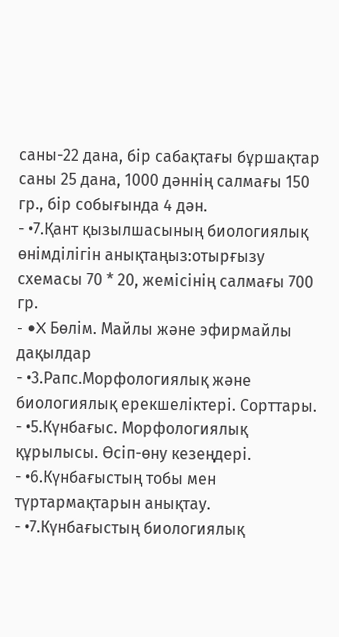саны-22 дана, бір сабақтағы бұршақтар саны 25 дана, 1000 дәннің салмағы 150 гр., бір собығында 4 дән.
- •7.Қант қызылшасының биологиялық өнімділігін анықтаңыз:отырғызу схемасы 70 * 20, жемісінің салмағы 700 гр.
- •X Бөлім. Майлы және эфирмайлы дақылдар
- •3.Рапс.Морфологиялық және биологиялық ерекшеліктері. Сорттары.
- •5.Күнбағыс. Морфологиялық құрылысы. Өсіп-өну кезеңдері.
- •6.Күнбағыстың тобы мен түртармақтарын анықтау.
- •7.Күнбағыстың биологиялық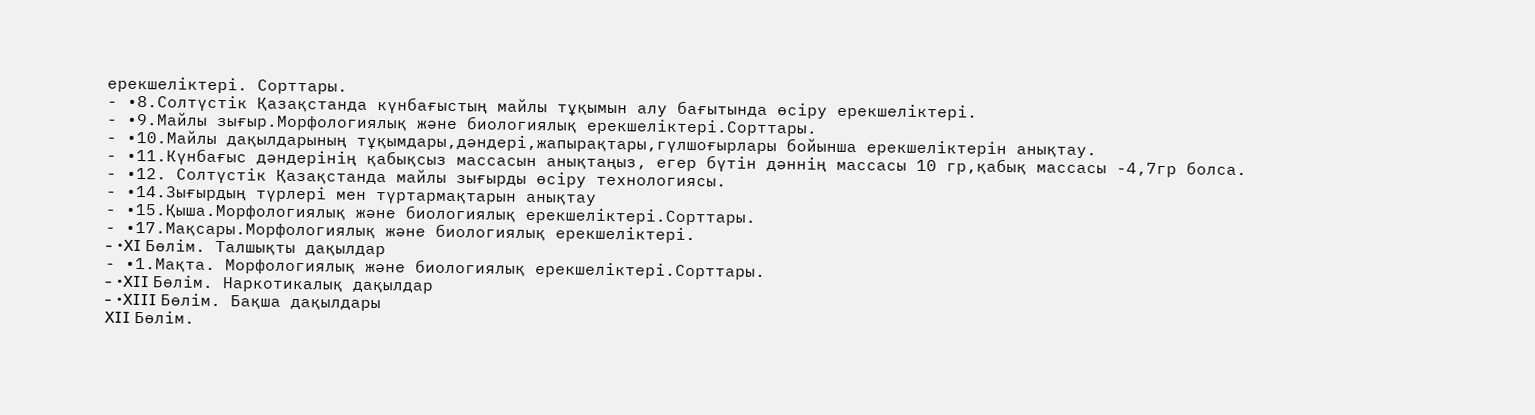ерекшеліктері. Сорттары.
- •8.Солтүстік Қазақстанда күнбағыстың майлы тұқымын алу бағытында өсіру ерекшеліктері.
- •9.Майлы зығыр.Морфологиялық және биологиялық ерекшеліктері.Сорттары.
- •10.Майлы дақылдарының тұқымдары,дәндері,жапырақтары,гүлшоғырлары бойынша ерекшеліктерін анықтау.
- •11.Күнбағыс дәндерінің қабықсыз массасын анықтаңыз, егер бүтін дәннің массасы 10 гр,қабық массасы -4,7гр болса.
- •12. Солтүстік Қазақстанда майлы зығырды өсіру технологиясы.
- •14.Зығырдың түрлері мен түртармақтарын анықтау
- •15.Қыша.Морфологиялық және биологиялық ерекшеліктері.Сорттары.
- •17.Мақсары.Морфологиялық және биологиялық ерекшеліктері.
- •XI Бөлім. Талшықты дақылдар
- •1.Мақта. Морфологиялық және биологиялық ерекшеліктері.Сорттары.
- •XII Бөлім. Наркотикалық дақылдар
- •XIII Бөлім. Бақша дақылдары
XII Бөлім.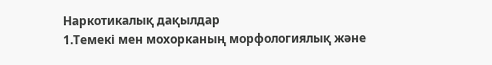Наркотикалық дақылдар
1.Темекі мен мохорканың морфологиялық және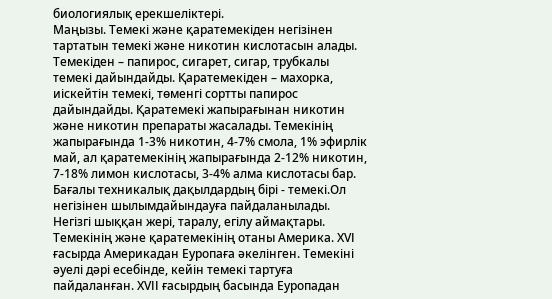биологиялық ерекшеліктері.
Маңызы. Темекі және қаратемекіден негізінен тартатын темекі және никотин кислотасын алады. Темекіден – папирос, сигарет, сигар, трубкалы темекі дайындайды. Қаратемекіден – махорка, иіскейтін темекі, төменгі сортты папирос дайындайды. Қаратемекі жапырағынан никотин және никотин препараты жасалады. Темекінің жапырағында 1-3% никотин, 4-7% смола, 1% эфирлік май, ал қаратемекінің жапырағында 2-12% никотин, 7-18% лимон кислотасы, 3-4% алма кислотасы бар.
Бағалы техникалық дақылдардың бірі - темекі.Ол негізінен шылымдайындауға пайдаланылады.
Негізгі шыққан жері, таралу, егілу аймақтары. Темекінің және қаратемекінің отаны Америка. ХVІ ғасырда Америкадан Еуропаға әкелінген. Темекіні әуелі дәрі есебінде, кейін темекі тартуға пайдаланған. ХVІІ ғасырдың басында Еуропадан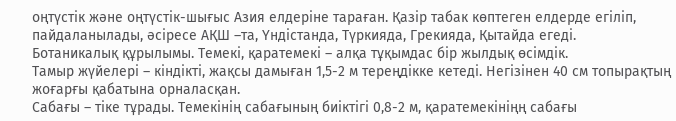оңтүстік және оңтүстік-шығыс Азия елдеріне тараған. Қазір табак көптеген елдерде егіліп, пайдаланылады, әсіресе АҚШ –та, Үндістанда, Түркияда, Грекияда, Қытайда егеді.
Ботаникалық құрылымы. Темекі, қаратемекі – алқа тұқымдас бір жылдық өсімдік.
Тамыр жүйелері – кіндікті, жақсы дамыған 1,5-2 м тереңдікке кетеді. Негізінен 40 см топырақтың жоғарғы қабатына орналасқан.
Сабағы – тіке тұрады. Темекінің сабағының биіктігі 0,8-2 м, қаратемекініңң сабағы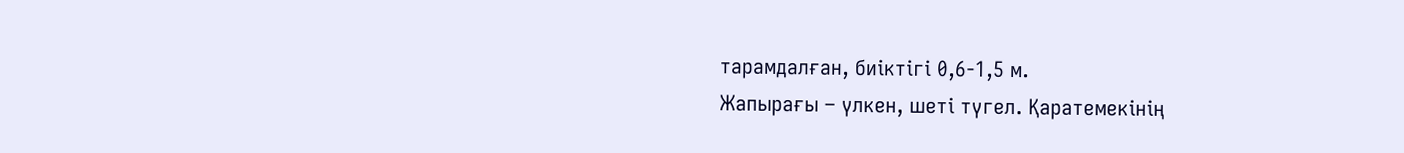тарамдалған, биіктігі 0,6-1,5 м.
Жапырағы – үлкен, шеті түгел. Қаратемекінің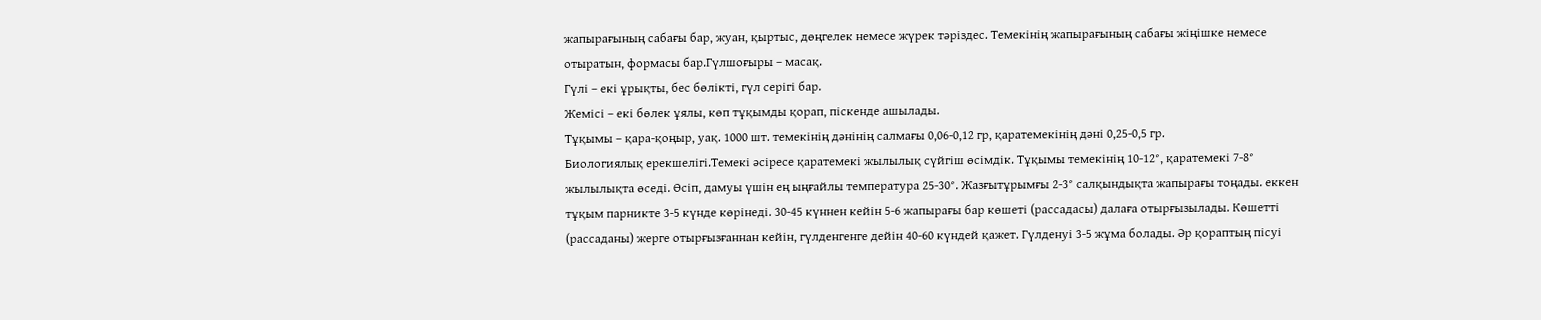жапырағының сабағы бар, жуан, қыртыс, дөңгелек немесе жүрек тәріздес. Темекінің жапырағының сабағы жіңішке немесе отыратын, формасы бар.Гүлшоғыры – масақ.
Гүлі – екі ұрықты, бес бөлікті, гүл серігі бар.
Жемісі – екі бөлек ұялы, көп тұқымды қорап, піскенде ашылады.
Тұқымы – қара-қоңыр, уақ. 1000 шт. темекінің дәнінің салмағы 0,06-0,12 гр, қаратемекінің дәні 0,25-0,5 гр.
Биологиялық ерекшелігі.Темекі әсіресе қаратемекі жылылық сүйгіш өсімдік. Тұқымы темекінің 10-12°, қаратемекі 7-8° жылылықта өседі. Өсіп, дамуы үшін ең ыңғайлы температура 25-30°. Жазғытұрымғы 2-3° салқындықта жапырағы тоңады. еккен тұқым парникте 3-5 күнде көрінеді. 30-45 күннен кейін 5-6 жапырағы бар көшеті (рассадасы) далаға отырғызылады. Көшетті (рассаданы) жерге отырғызғаннан кейін, гүлденгенге дейін 40-60 күндей қажет. Гүлденуі 3-5 жұма болады. Әр қораптың пісуі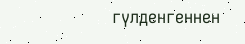гүлденгеннен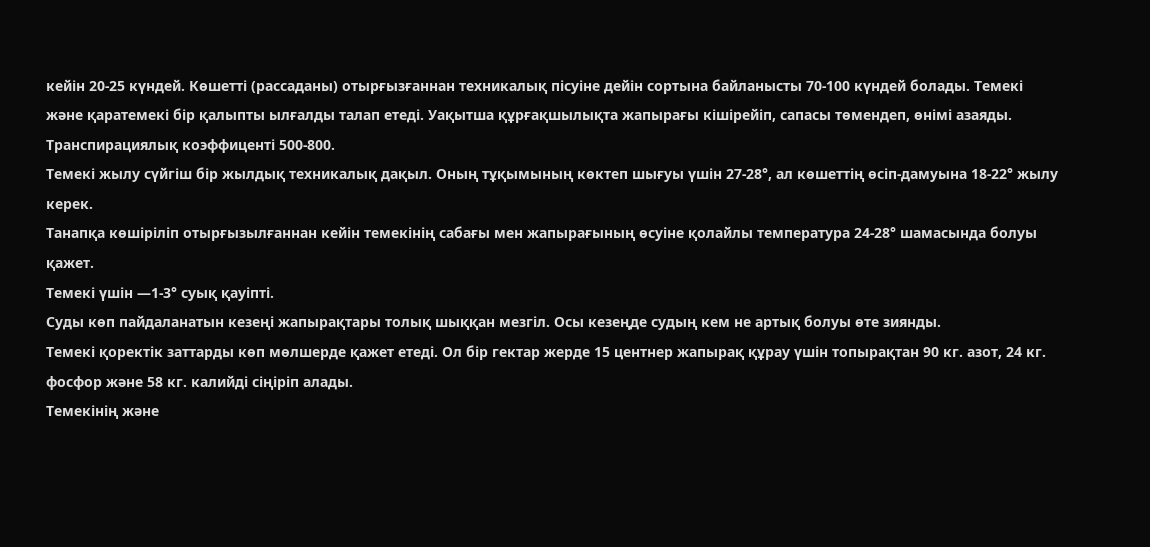кейін 20-25 күндей. Көшетті (рассаданы) отырғызғаннан техникалық пісуіне дейін сортына байланысты 70-100 күндей болады. Темекі және қаратемекі бір қалыпты ылғалды талап етеді. Уақытша құрғақшылықта жапырағы кішірейіп, сапасы төмендеп, өнімі азаяды. Транспирациялық коэффиценті 500-800.
Темекі жылу сүйгіш бір жылдық техникалық дақыл. Оның тұқымының көктеп шығуы үшін 27-28°, ал көшеттің өсіп-дамуына 18-22° жылу керек.
Танапқа көшіріліп отырғызылғаннан кейін темекінің сабағы мен жапырағының өсуіне қолайлы температура 24-28° шамасында болуы қажет.
Темекі үшін —1-3° суық қауіпті.
Суды көп пайдаланатын кезеңі жапырақтары толық шыққан мезгіл. Осы кезеңде судың кем не артық болуы өте зиянды.
Темекі қоректік заттарды көп мөлшерде қажет етеді. Ол бір гектар жерде 15 центнер жапырақ құрау үшін топырақтан 90 кг. азот, 24 кг. фосфор және 58 кг. калийді сіңіріп алады.
Темекінің және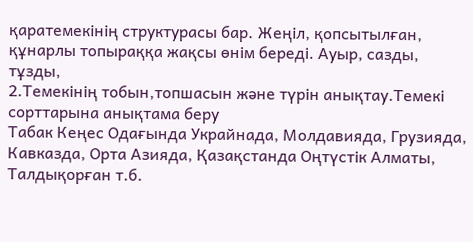қаратемекінің структурасы бар. Жеңіл, қопсытылған, құнарлы топыраққа жақсы өнім береді. Ауыр, сазды, тұзды,
2.Темекінің тобын,топшасын және түрін анықтау.Темекі сорттарына анықтама беру
Табак Кеңес Одағында Украйнада, Молдавияда, Грузияда, Кавказда, Орта Азияда, Қазақстанда Оңтүстік Алматы, Талдықорған т.б.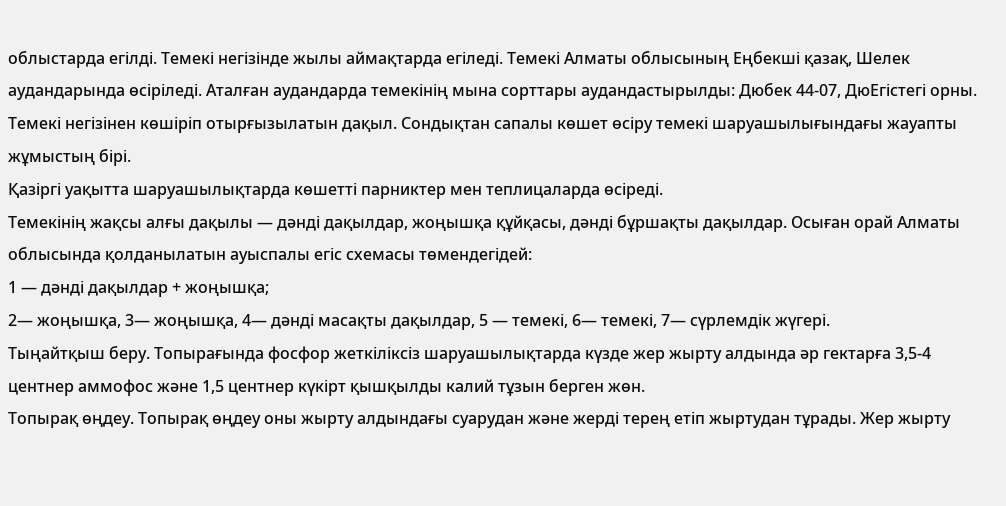облыстарда егілді. Темекі негізінде жылы аймақтарда егіледі. Темекі Алматы облысының Еңбекші қазақ, Шелек аудандарында өсіріледі. Аталған аудандарда темекінің мына сорттары аудандастырылды: Дюбек 44-07, ДюЕгістегі орны. Темекі негізінен көшіріп отырғызылатын дақыл. Сондықтан сапалы көшет өсіру темекі шаруашылығындағы жауапты жұмыстың бірі.
Қазіргі уақытта шаруашылықтарда көшетті парниктер мен теплицаларда өсіреді.
Темекінің жақсы алғы дақылы — дәнді дақылдар, жоңышқа құйқасы, дәнді бұршақты дақылдар. Осыған орай Алматы облысында қолданылатын ауыспалы егіс схемасы төмендегідей:
1 — дәнді дақылдар + жоңышқа;
2— жоңышқа, 3— жоңышқа, 4— дәнді масақты дақылдар, 5 — темекі, 6— темекі, 7— сүрлемдік жүгері.
Тыңайтқыш беру. Топырағында фосфор жеткіліксіз шаруашылықтарда күзде жер жырту алдында әр гектарға 3,5-4 центнер аммофос және 1,5 центнер күкірт қышқылды калий тұзын берген жөн.
Топырақ өңдеу. Топырақ өңдеу оны жырту алдындағы суарудан және жерді терең етіп жыртудан тұрады. Жер жырту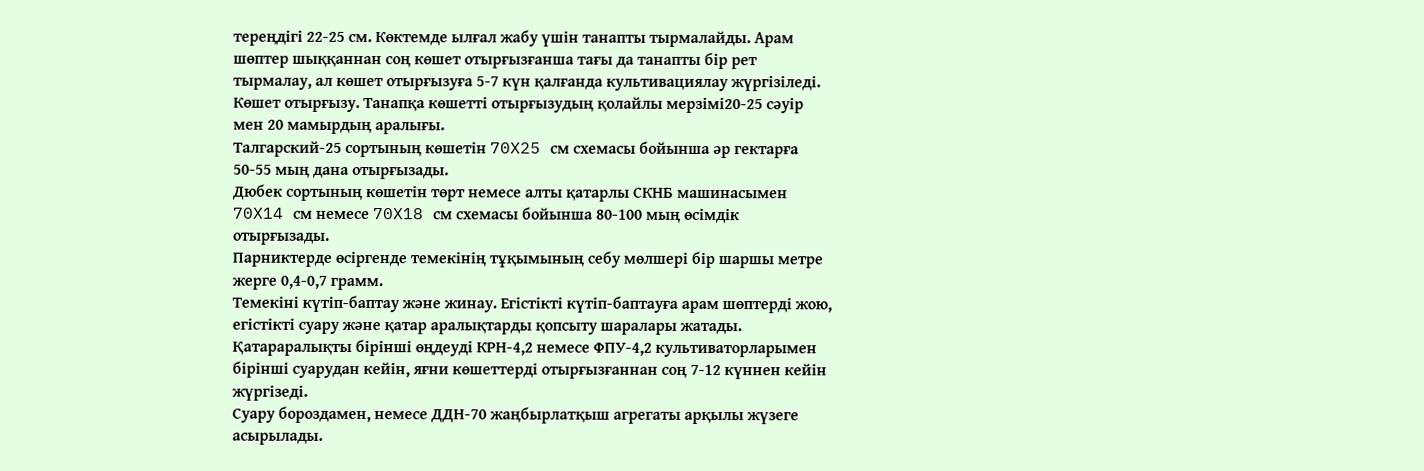тереңдігі 22-25 см. Көктемде ылғал жабу үшін танапты тырмалайды. Арам шөптер шыққаннан соң көшет отырғызғанша тағы да танапты бір рет тырмалау, ал көшет отырғызуға 5-7 күн қалғанда культивациялау жүргізіледі.
Көшет отырғызу. Танапқа көшетті отырғызудың қолайлы мерзімі20-25 сәуір мен 20 мамырдың аралығы.
Талгарский-25 сортының көшетін 70X25 см схемасы бойынша әр гектарға 50-55 мың дана отырғызады.
Дюбек сортының көшетін төрт немесе алты қатарлы СКНБ машинасымен 70X14 см немесе 70X18 см схемасы бойынша 80-100 мың өсімдік отырғызады.
Парниктерде өсіргенде темекінің тұқымының себу мөлшері бір шаршы метре жерге 0,4-0,7 грамм.
Темекіні күтіп-баптау және жинау. Егістікті күтіп-баптауға арам шөптерді жою, егістікті суару және қатар аралықтарды қопсыту шаралары жатады.
Қатараралықты бірінші өңдеуді КРН-4,2 немесе ФПУ-4,2 культиваторларымен бірінші суарудан кейін, яғни көшеттерді отырғызғаннан соң 7-12 күннен кейін жүргізеді.
Суару бороздамен, немесе ДДН-70 жаңбырлатқыш агрегаты арқылы жүзеге асырылады.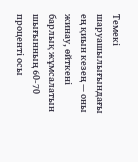Темекі шаруашылығындағы ең қиын кезең — оны жинау, өйткені барлық жұмсалатын шығынның 60-70 проценті осы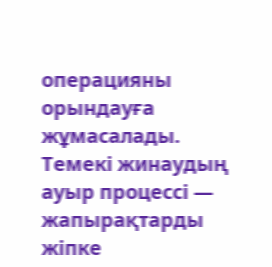операцияны орындауға жұмасалады.
Темекі жинаудың ауыр процессі — жапырақтарды жіпке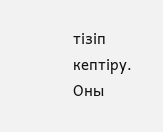тізіп кептіру. Оны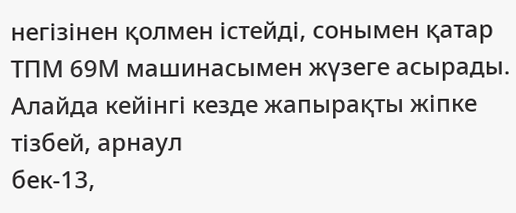негізінен қолмен істейді, сонымен қатар ТПМ 69М машинасымен жүзеге асырады. Алайда кейінгі кезде жапырақты жіпке тізбей, арнаул
бек-13,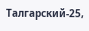Талгарский-25,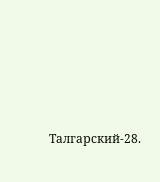Талгарский-28.